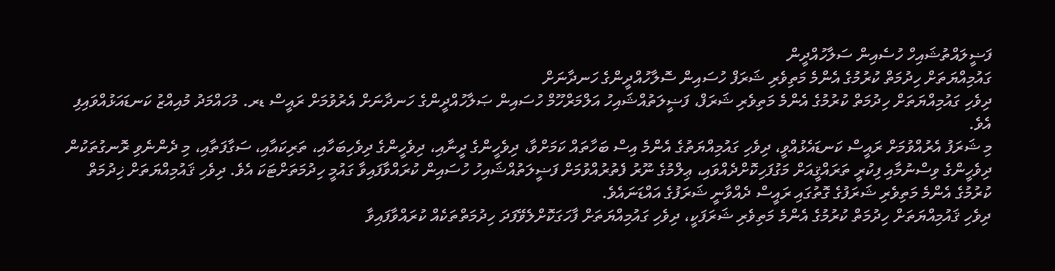ފަޟީލައްތުޝައިހް ހުސެއިން ސަލާހުއްދީން
ގައުމިއްޔަތަށް ހިދުމަތް ކުރުމުގެ އެންމެ މަތިވެރި ޝަރަފް ހުސައިން ސޮލާހުއްދީންގެ ހަނދާނަށް
ދިވެހި ގައުމިއްޔަތަށް ހިދުމަތް ކުރުމުގެ އެންމެ މަތިވެރި ޝަރަފް، ފަޟީލަތުއްޝައިހު އަލްމަރްހޫމް ހުސައިން ޞަލާހުއްދީންގެ ހަނދާނަށް އެރުވުމަށް ރައީސް ޑރ. މުހައްމަދު މުއިއްޒު ކަނޑައަޅުއްވައިފި އެވެ.
މި ޝަރަފު އެރުއްވުމަށް ރައީސް ކަނޑައެޅުއްވީ، ދިވެހި ގައުމިއްޔަތުގެ އެންމެ އިސް ބަހާތައް ކަމަށްވާ، ދިވެހީންގެ ދީނާއި، ދިވެހީންގެ ދިވެހިބަހާއި، ތަރިކައާއި، ސަގާފަތާއި، މި ދެންނެވި ރޮނގުތަކުން ދިވެހީންގެ ވިސްނުމާއި ފިކުރީ ތަރައްޤީއަށް މަގުފަހިކޮށްދެއްވައި، ޢިލްމުގެ ނޫރު ފެތުރުއްވުމަށް ފަޟީލަތުއްޝައިހު ހުސައިން ކުރައްވާފައިވާ ގައުމީ ހިދުމަތަށްޓަކަ އެވެ. ދިވެހި ޤައުމިއްޔަތަށް ޚިދުމަތް ކުރުމުގެ އެންމެ މަތިވެރި ޝަރަފުގެ ގޮތުގައި ރައީސް ދެއްވާނީ ޝަރަފުގެ އައްޑަނައެވެ.
ދިވެހި ޤައުމިއްޔަތަށް ހިދުމަތް ކުރުމުގެ އެންމެ މަތިވެރި ޝަރަފަކީ، ދިވެހި ގައުމިއްޔަތަށް ފާހަގަކޮށްލެވޭފަދަ ހިދުމަތްތަކެއް ކުރައްވާފައިވާ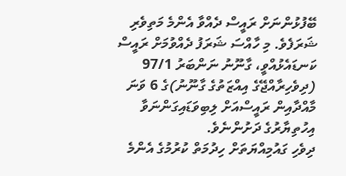ބޭފުޅުންނަށް ރައީސް ދެއްވާ އެންމެ މަތިވެރި ޝަރަފެވެ. މި ހާއްސަ ޝަރަފު ދެއްވުމަށް ރައީސް ކަނޑައެޅުއްވީ، ގާނޫނު ނަންބަރު 97/1 (ދިވެހިރާއްޖޭގެ އިއްޒަތުގެ ގާނޫނު)ގެ 6 ވަނަ މާއްދާއިން ރައީސްއަށް ލިބިވަޑައިގަންނަވާ އިހުތިޔާރުގެ ދަށުންނެވެ.
ދިވެހި ގައުމިއްޔަތަށް ހިދުމަތް ކުރުމުގެ އެންމެ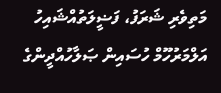މަތިވެރި ޝަރަފު، ފަޟީލަތުއްޝައިހު އަލްމަރުހޫމް ހުސައިން ޞަލާހުއްދީންގެ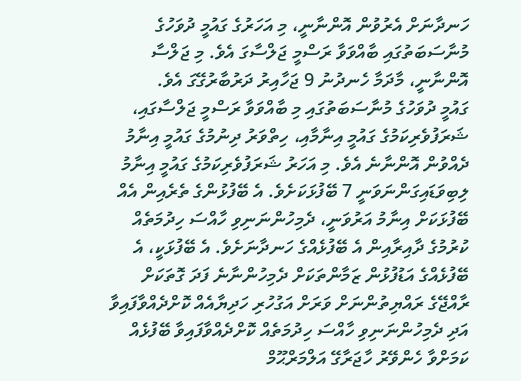ހަނދާނަށް އެރުވުން އޮންނާނީ، މި އަހަރުގެ ގައުމީ ދުވަހުގެ މުނާސަބަތުގައި ބާއްވަވާ ރަސްމީ ޖަލްސާގަ އެވެ. މި ޖަލްސާ އޮންނާނީ، މާދަމާ ހެނދުނު 9 ޖަހާއިރު ދަރުބާރުގޭގަ އެވެ.
ގައުމީ ދުވަހުގެ މުނާސަބަތުގައި މި ބާއްވަވާ ރަސްމީ ޖަލްސާގައި، ޝަރަފުވެރިކަމުގެ ގައުމީ އިނާމާއި، ހިތްވަރު ދިނުމުގެ ގައުމީ އިނާމު ދެއްވުން އޮންނާނެ އެވެ. މި އަހަރު ޝަރަފުވެރިކަމުގެ ގައުމީ އިނާމު ލިބިވަޑައިގަންނަވަނީ 7 ބޭފުޅަކަށެވެ. އެ ބޭފުޅުންގެ ތެރެއިން އެއް ބޭފުޅަކަށް އިނާމު އަރުވަނީ، ދެމިހުންނަނިވި ހާއްސަ ހިދުމަތެއް ކުރުމުގެ ދާއިރާއިން އެ ބޭފުޅެއްގެ ހަނދާނަށެވެ. އެ ބޭފުޅަކީ، އެ ބޭފުޅެއްގެ އަޑުފުޅުން ޒަމާންތަކަށް ދެމިހުންނާނެ ފަދަ ގޮތަކަށް ރާއްޖޭގެ ރައްޔިތުންނަށް ވަރަށް އަގުހުރި ހަދިޔާއެއް ކޮށްދެއްވާފައިވާ އަދި ދެމިހުންނަނިވި ހާއްސަ ހިދުމަތެއް ކޮށްދެއްވާފައިވާ ބޭފުޅެއް ކަމަށްވާ ހެންވޭރު ހާޖަރާގޭ އަލްމަރްޙޫމް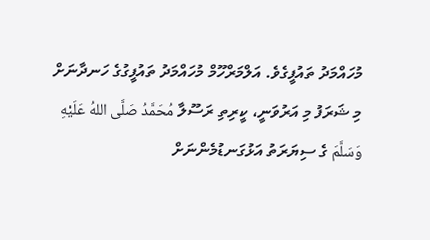މުހައްމަދު ތައުފީގެވެ. އަލްމަރްހޫމް މުހައްމަދު ތައުފީގުގެ ހަނދާނަށް މި ޝަރަފު މި އަރުވަނީ، ކީރިތި ރަސޫލާ مُحَمَّدُ صَلَّى اللهُ عَلَيْهِ وَسَلَّمَ ގެ ސިޔަރަތު އަޅުގަނޑުމެންނަށް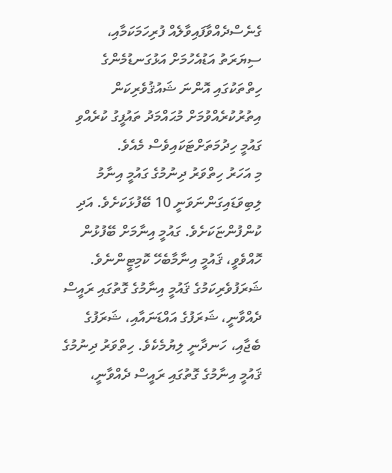ގެނެސްދެއްވާފައިވާލެއް ފުރިހަމަކަމާއި، ސިޔަރަތު އަޑުއެހުމަށް އަޅުގަނޑުމެންގެ ހިތްތަކުގައި އޮންނަ ޝައުޤުވެރިކަން އިތުރުކުރެއްވުމަށް މުޙައްމަދު ތައުފީގު ކުރެއްވި ގައުމީ ހިދުމަތަށްޓަކައިވެސް މެއެވެ.
މި އަހަރު ހިތްވަރު ދިނުމުގެ ގައުމީ އިނާމު ލިބިވަޑައިގަންނަވަނީ 10 ބޭފުޅަކަށެވެ. އަދި ކުންފުންޏަކަށެވެ. ގައުމީ އިނާމަށް ބޭފުޅުން ހޮއްވެވީ، ޤައުމީ އިނާމާބެހޭ ކޮމިޓީންނެވެ. ޝަރަފުވެރިކަމުގެ ޤައުމީ އިނާމުގެ ގޮތުގައި ރައީސް ދެއްވާނީ، ޝަރަފުގެ އައްޑަނައާއި، ޝަރަފުގެ ބެޖާއި، ހަނދާނީ ލިޔުމެކެވެ. ހިތްވަރު ދިނުމުގެ ޤައުމީ އިނާމުގެ ގޮތުގައި ރައީސް ދެއްވާނީ،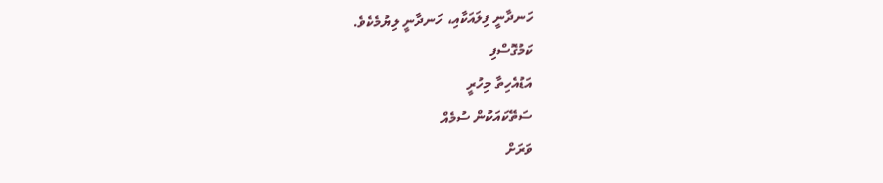ހަނދާނީ ފިލައަކާއި، ހަނދާނީ ލިޔުމެކެވެ.
ކަމުގޮސްފި
އަޑުއެހިތާ މިހުރީ
ސަތޭކައަކުން ސުމެއް
ވަރަށް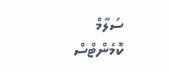ސަލާމް
ކޮމެންޓްސް